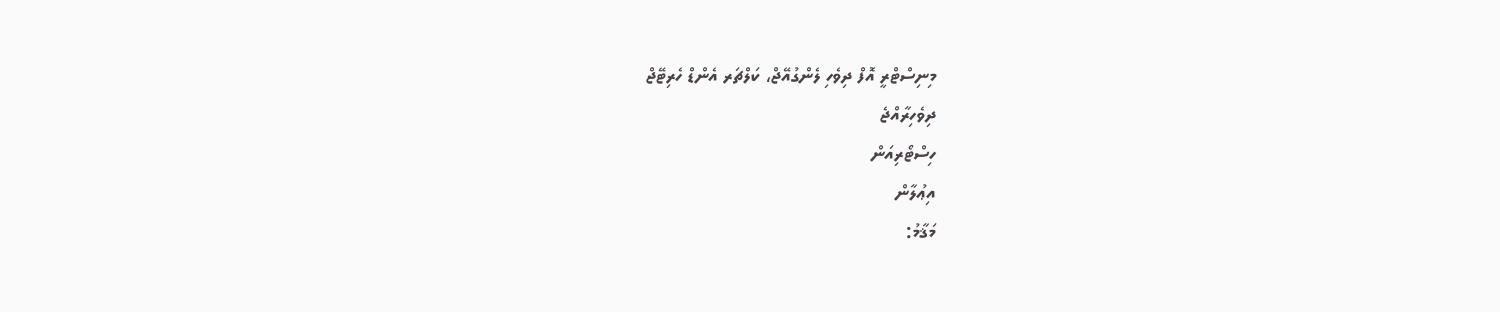މިނިސްޓްރީ އޮފް ދިވެހި ލެންގުއޭޖް، ކަލްޗަރ އެންޑް ހެރިޓޭޖް
ދިވެހިރާއްޖެ
ހިސްޓޯރިއަން
އިޢުލާން
މަޤާމު: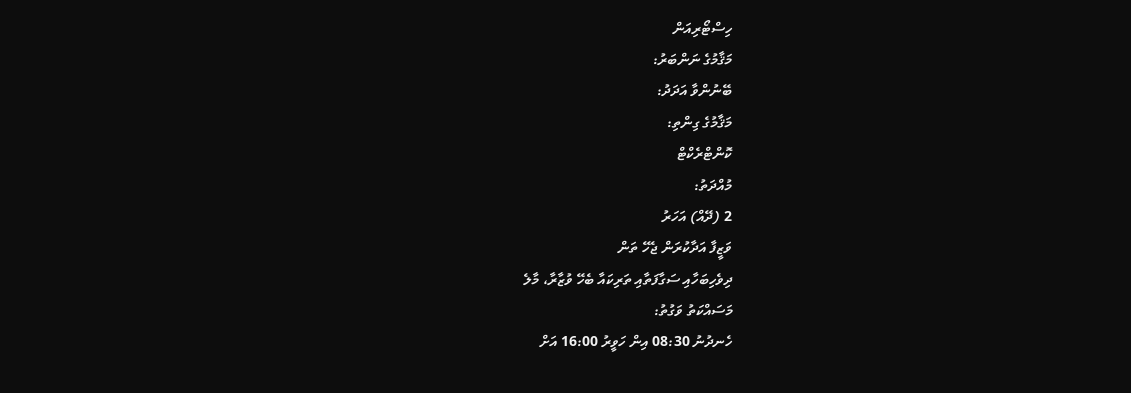ހިސްޓޯރިއަން
މަޤާމުގެ ނަންބަރު:
ބޭނުންވާ އަދަދު:
މަޤާމުގެ ގިންތި:
ކޮންޓްރެކްޓް
މުއްދަތު:
2 (ދޭއް) އަހަރު
ވަޒީފާ އަދާކުރަން ޖެހޭ ތަން
ދިވެހިބަހާއި ސަގާފަތާއި ތަރިކައާ ބެހޭ ވުޒާރާ، މާލެ
މަސައްކަތު ވަގުތު:
ހެނދުނު 08:30 އިން ހަވީރު 16:00 އަށް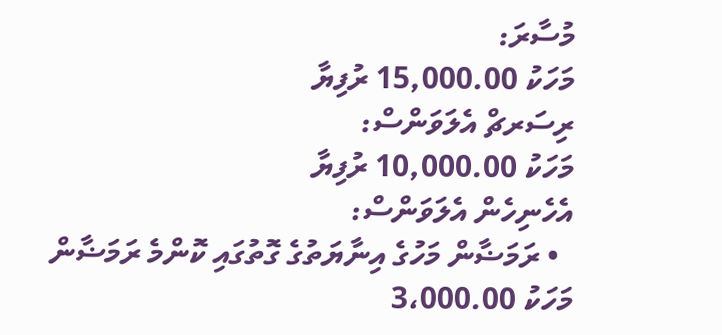މުސާރަ:
މަހަކު 15,000.00 ރުފިޔާ
ރިސަރޗް އެލަވަންސް:
މަހަކު 10,000.00 ރުފިޔާ
އެހެނިހެން އެލަވަންސް:
  • ރަމަޟާން މަހުގެ އިނާޔަތުގެ ގޮތުގައި ކޮންމެ ރަމަޟާން މަހަކު 3،000.00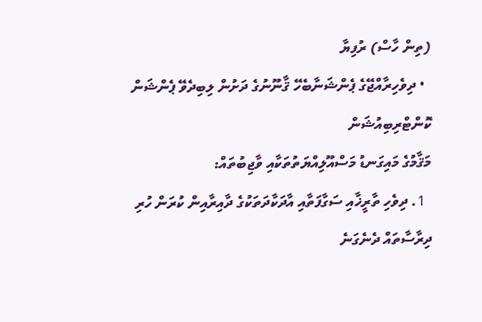(ތިން ހާސް) ރުފިޔާ
  • ދިވެހިރާއްޖޭގެ ޕެންޝަނާބެހޭ ޤާނޫނުގެ ދަށުން ލިބިދެވޭ ޕެންޝަން ކޮންޓްރިބިއުޝަން
މަޤާމުގެ މައިގަނޑު މަސްއޫލިއްޔަތުތަކާއި ވާޖިބުތައް:
  1. ދިވެހި ތާރީޚާއި ސަގާފަތާއި އާދަކާދަތަކުގެ ދާއިރާއިން ކުރަން ހުރި ދިރާސާތައް ދެނެގަނެ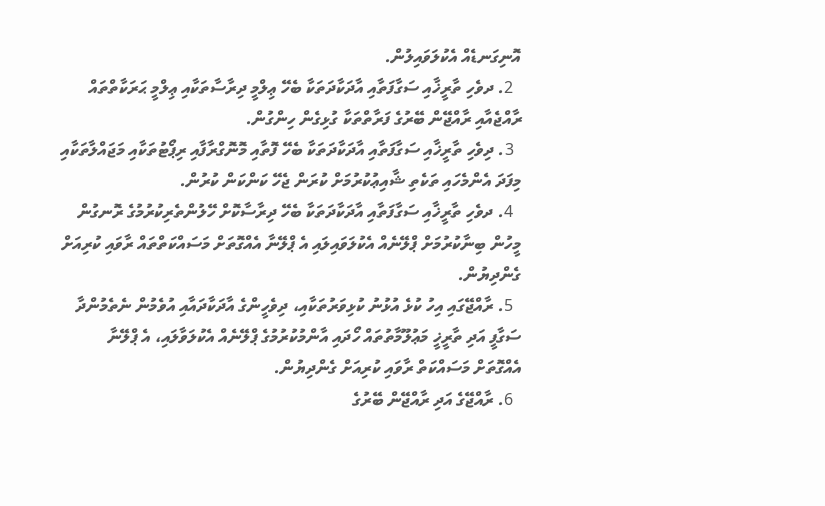އޮނިގަނޑެއް އެކުލަވައިލުން.
  2. ދވެހި ތާރީޚާއި ސަގާފަތާއި އާދަކާދަތަކާ ބެހޭ ޢިލްމީ ދިރާސާތަކާއި ޢިލްމީ ޙަރަކާތްތައް ރާއްޖެއާއި ރާއްޖޭން ބޭރުގެ ފަރާތްތަކާ ގުޅިގެން ހިންގުން.
  3. ދިވެހި ތާރީޚާއި ސަގާފަތާއި އާދަކާދަތަކާ ބެހޭ ފޮތާއި މޮނޮގްރާފާއި ރިޕޯޓުތަކާއި މަޖައްލާތަކާއި މިފަދަ އެންމެހައި ތަކެތި ޝާއިޢުކުރުމަށް ކުރަން ޖެހޭ ކަންކަން ކުރުން.
  4. ދވެހި ތާރީޚާއި ސަގާފަތާއި އާދަކާދަތަކާ ބެހޭ ދިރާސާކޮށް ހޭލުންތެރިކުރުމުގެ ރޮނގުން މީހުން ބިނާކުރުމަށް ޕްލޭނެއް އެކުލަވައިލައި އެ ޕްލޭނާ އެއްގޮތަށް މަސައްކަތްތައް ރާވައި ކުރިއަށް ގެންދިޔުން.
  5. ރާއްޖޭގައި އިހު ކުޅެ އުޅުނު ކުޅިވަރުތަކާއި، ދިވެހީންގެ އާދަކާދައާއި އުވެމުން ނެތެމުންދާ ސަގާފީ އަދި ތާރީޚީ މަޢުލޫމާތުތައް ހޯދައި އާންމުކުރުމުގެ ޕްލޭނެއް އެކުލަވާލައި، އެ ޕްލޭނާ އެއްގޮތަށް މަސައްކަތް ރާވައި ކުރިއަށް ގެންދިޔުން.
  6. ރާއްޖޭގެ އަދި ރާއްޖޭން ބޭރުގެ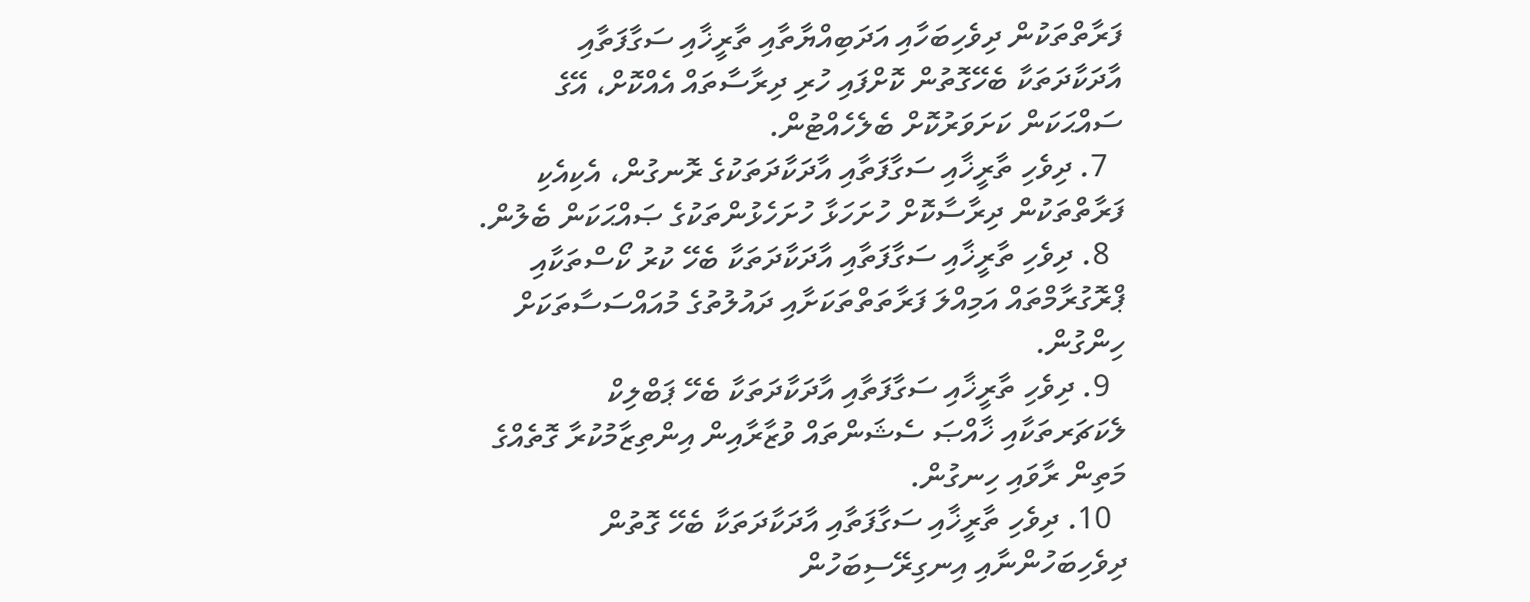ފަރާތްތަކުން ދިވެހިބަހާއި އަދަބިއްޔާތާއި ތާރީޚާއި ސަގާފަތާއި އާދަކާދަތަކާ ބެހޭގޮތުން ކޮށްފައި ހުރި ދިރާސާތައް އެއްކޮށް، އޭގެ ސައްޙަކަން ކަށަވަރުކޮށް ބެލެހެއްޓުން.
  7. ދިވެހި ތާރީޚާއި ސަގާފަތާއި އާދަކާދަތަކުގެ ރޮނގުން، އެކިއެކި ފަރާތްތަކުން ދިރާސާކޮށް ހުށަހަޅާ ހުށަހެޅުންތަކުގެ ޞައްޙަކަން ބެލުން.
  8. ދިވެހި ތާރީޚާއި ސަގާފަތާއި އާދަކާދަތަކާ ބެހޭ ކުރު ކޯސްތަކާއި ޕްރޮގުރާމްތައް އަމިއްލަ ފަރާތަތްތަކަށާއި ދައުލުތުގެ މުއައްސަސާތަކަށް ހިންގުން.
  9. ދިވެހި ތާރީޚާއި ސަގާފަތާއި އާދަކާދަތަކާ ބެހޭ ޕަބްލިކް ލެކަޗަރތަކާއި ޚާއްޞަ ސެޝަންތައް ވުޒާރާއިން އިންތިޒާމުކުރާ ގޮތެއްގެ މަތިން ރާވައި ހިނގުން.
  10. ދިވެހި ތާރީޚާއި ސަގާފަތާއި އާދަކާދަތަކާ ބެހޭ ގޮތުން ދިވެހިބަހުންނާއި އިނގިރޭސިބަހުން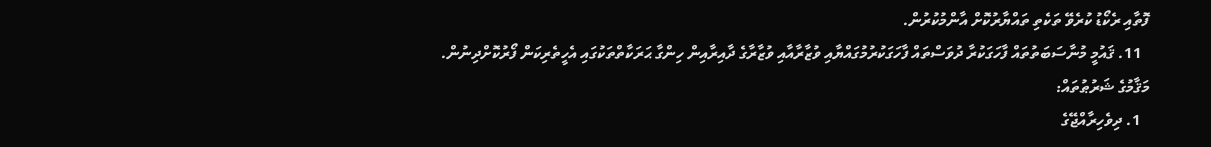ފޮތާއި ރެކޯޑު ކުރެވޭ ތަކެތި ތައްޔާރުކޮށް އާންމުކުރުން.
  11. ޤައުމީ މުނާސަބަތުތައް ފާހަގަކުރާ ދުވަސްތައް ފާހަގަކުރުމުގައްޔާއި ވުޒާރާއާއި ވުޒާރާގެ ދާއިރާއިން ހިންގާ ޙަރަކާތްތަކުގައި އެހީތެރިކަން ފޯރުކޮށްދިނުން.
މަޤާމުގެ ޝަރުޠުތައް:
  1. ދިވެހިރާއްޖޭގެ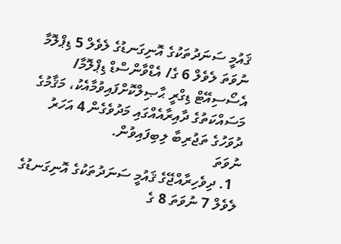ޤައުމީ ސަނަދުތަކުގެ އޮނިގަނޑުގެ ލެވެލް 5 ޑިޕްލޮމާ ނުވަތަ ލެވެލް 6 ގެ/ އެޑްވާންސްޑް ޑިޕްލޮމާ/ އެސޯސިއޭޓް ޑިގްރީ ޙާޞިލްކޮށްފައިވުމާއެކު، މަޤާމުގެ މަސައްކަތުގެ ދާއިރާއެއްގައި މަދުވެގެން 4 އަހަރު ދުވަހުގެ ތަޖުރިބާ ލިބިފައިވުން.
ނުވަތަ
  1. ދިވެހިރާއްޖޭގެ ޤައުމީ ސަނަދުތަކުގެ އޮނިގަނޑުގެ ލެވެލް 7 ނުވަތަ 8 ގެ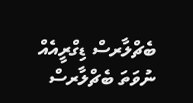ބެޗްލާރސް ޑިގްރީއެއް ނުވަތަ ބެޗްލާރސް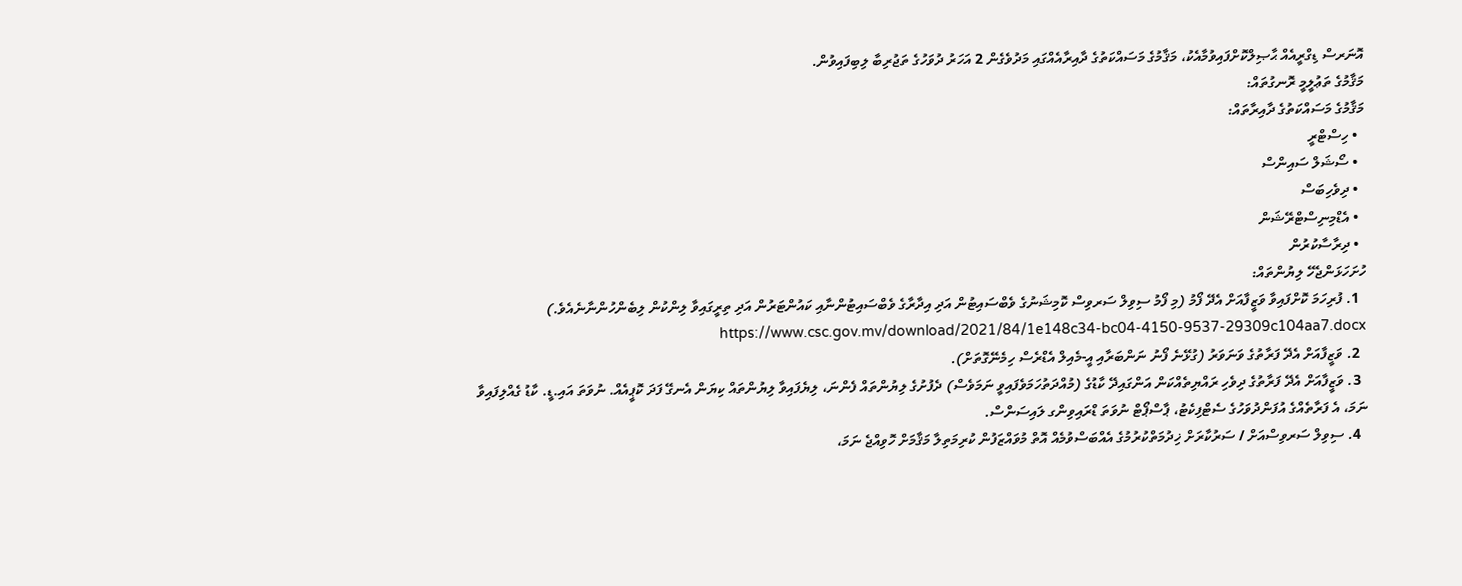އޮނަރސް ޑިގްރީއެއް ޙާޞިލްކޮށްފައިވުމާއެކު، މަޤާމުގެ މަސައްކަތުގެ ދާއިރާއެއްގައި މަދުވެގެން 2 އަހަރު ދުވަހުގެ ތަޖުރިބާ ލިބިފައިވުން.
މަޤާމުގެ ތަޢުލީމީ ރޮނގުތައް:
މަޤާމުގެ މަސައްކަތުގެ ދާއިރާތައް:
  • ހިސްޓްރީ
  • ސޯޝަލް ސައިންސް
  • ދިވެހިބަސް
  • އެޑްމިނިސްޓްރޭޝަން
  • ދިރާސާކުރުން
ހުށަހަޅަންޖެހޭ ލިޔުންތައް:
  1. ފުރިހަމަ ކޮށްފައިވާ ވަޒީފާއަށް އެދޭ ފޯމު (މި ފޯމު ސިވިލް ސަރވިސް ކޮމިޝަނުގެ ވެބްސައިޓުން އަދި އިދާރާގެ ވެބްސައިޓުންނާއި ކައުންޓަރުން އަދި ތިރީގައިވާ ލިންކުން ލިބެންހުންނާނެއެވެ.)  https://www.csc.gov.mv/download/2021/84/1e148c34-bc04-4150-9537-29309c104aa7.docx
  2. ވަޒީފާއަށް އެދޭ ފަރާތުގެ ވަނަވަރު (ގުޅޭނެ ފޯނު ނަންބަރާއި އީ-މެއިލް އެޑްރެސް ހިމެނޭގޮތަށް).
  3. ވަޒީފާއަށް އެދޭ ފަރާތުގެ ދިވެހި ރައްޔިތެއްކަން އަންގައިދޭ ކާޑުގެ (މުއްދަތުހަމަވެފައިވީ ނަމަވެސް) ދެފުށުގެ ލިޔުންތައް ފެންނަ، ލިޔެފައިވާ ލިޔުންތައް ކިޔަން އެނގޭ ފަދަ ކޮޕީއެއް. ނުވަތަ އައި.ޑީ. ކާޑު ގެއްލިފައިވާ ނަމަ، އެ ފަރާތެއްގެ އުފަންދުވަހުގެ ސެޓްފިކެޓު، ޕާސްޕޯޓް ނުވަތަ ޑްރައިވިންގ ލައިސަންސް.
  4. ސިވިލް ސަރވިސްއަށް / ސަރުކާރަށް ޚިދުމަތްކުރުމުގެ އެއްބަސްވުމެއް އޮތް މުވައްޒަފުން ކުރިމަތިލާ މަޤާމަށް ހޮވިއްޖެ ނަމަ،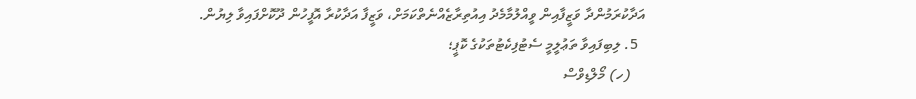އަދާކުރަމުންދާ ވަޒީފާއިން ވީއްލުމާމެދު އިއުތިރާޒެއްނެތްކަމަށް، ވަޒީފާ އަދާކުރާ އޮފީހުން ދޫކޮށްފައިވާ ލިޔުން.
  5. ލިބިފައިވާ ތަޢުލީމީ ސެޓުފިކެޓުތަކުގެ ކޮޕީ؛
    (ހ) މޯލްޑިވްސް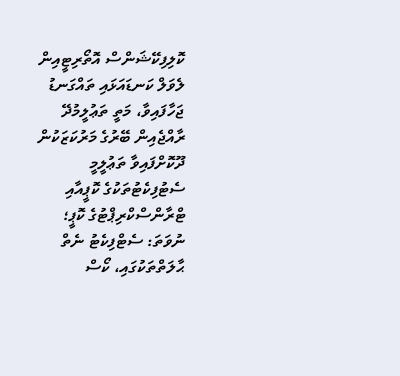ކޮލިފިކޭޝަންސް އޮތޯރިޓީއިން ލެވަލް ކަނޑައަޅައި ތައްގަނޑު ޖަހާފައިވާ، މަތީ ތަޢުލީމުދޭ ރާއްޖެއިން ބޭރުގެ މަރުކަޒަކުން ދޫކޮށްފައިވާ ތަޢުލީމީ ސެޓުފިކެޓުތަކުގެ ކޮޕީއާއި ޓްރާންސްކްރިޕްޓުގެ ކޮޕީ؛ ނުވަތަ: ސެޓްފިކެޓު ނެތް ޙާލަތްތަކުގައި، ކޯސް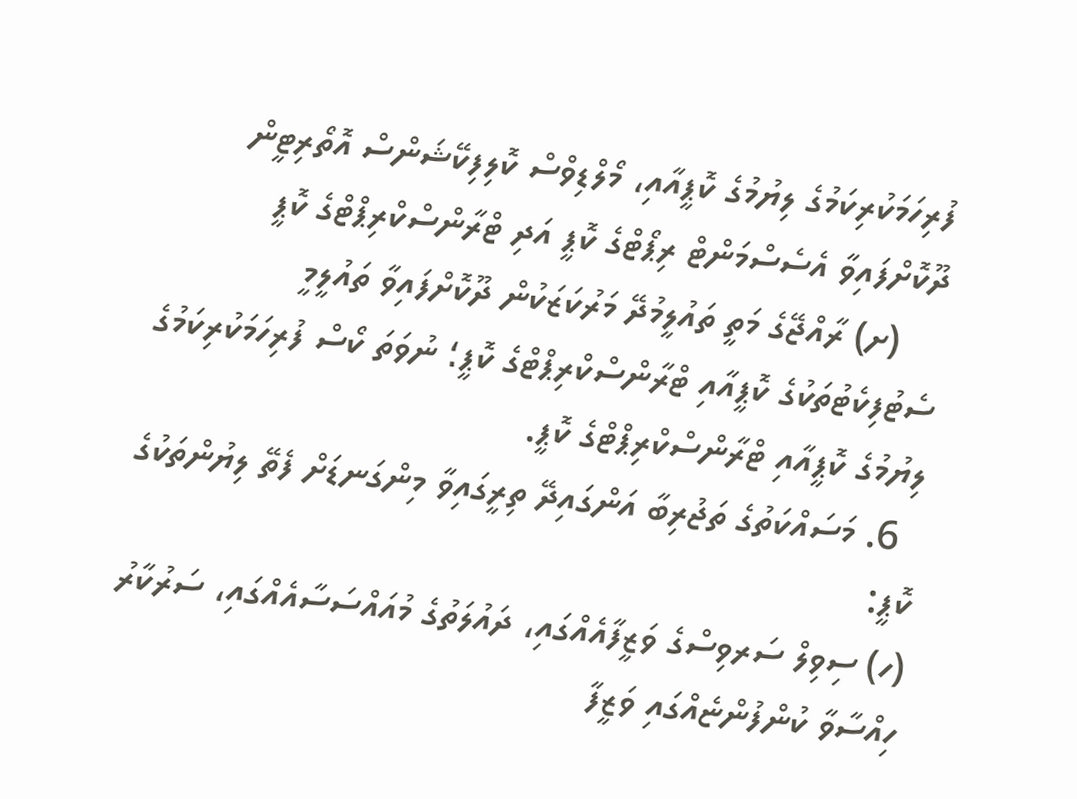ފުރިހަމަކުރިކަމުގެ ލިޔުމުގެ ކޮޕީއާއި، މޯލްޑިވްސް ކޮލިފިކޭޝަންސް އޮތޯރިޓީން ދޫކޮށްފައިވާ އެސެސްމަންޓް ރިޕޯޓްގެ ކޮޕީ އަދި ޓްރާންސްކްރިޕްޓްގެ ކޮޕީ
    (ށ) ރާއްޖޭގެ މަތީ ތައުލީމުދޭ މަރުކަޒަކުން ދޫކޮށްފައިވާ ތައުލީމީ ސެޓުފިކެޓުތަކުގެ ކޮޕީއާއި ޓްރާންސްކްރިޕްޓްގެ ކޮޕީ؛ ނުވަތަ ކޯސް ފުރިހަމަކުރިކަމުގެ ލިޔުމުގެ ކޮޕީއާއި ޓްރާންސްކްރިޕްޓްގެ ކޮޕީ.
  6. މަސައްކަތުގެ ތަޖުރިބާ އަންގައިދޭ ތިރީގައިވާ މިންގަނޑަށް ފެތޭ ލިޔުންތަކުގެ ކޮޕީ:
(ހ) ސިވިލް ސަރވިސްގެ ވަޒީފާއެއްގައި، ދައުލަތުގެ މުއައްސަސާއެއްގައި، ސަރުކާރު ހިއްސާވާ ކުންފުންޏެއްގައި ވަޒީފާ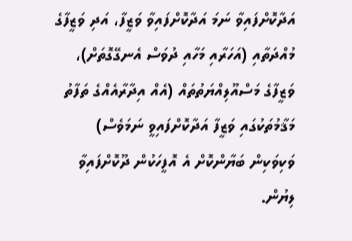އަދާކޮށްފައިވާ ނަމަ އަދާކޮށްފައިވާ ވަޒީފާ، އަދި ވަޒީފާގެ މުއްދަތާއި (އަހަރާއި މަހާއި ދުވަސް އެނގޭގޮތަށް)، ވަޒީފާގެ މަސްއޫލިއްޔަތުތައް (އެއް އިދާރާއެއްގެ ތަފާތު މަޤާމުތަކުގައި ވަޒީފާ އަދާކޮށްފައިވީ ނަމަވެސް) ވަކިވަކިން ބަޔާންކޮށް އެ އޮފީހަކުން ދޫކޮށްފައިވާ ލިޔުން.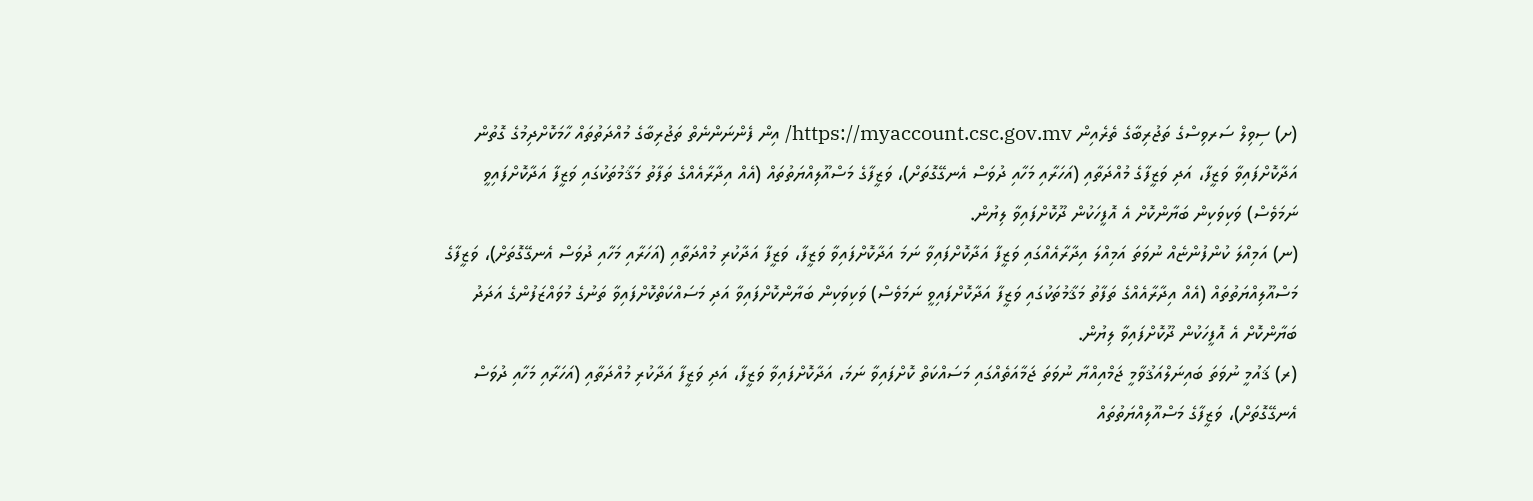(ށ) ސިވިލް ސަރވިސްގެ ތަޖުރިބާގެ ތެރެއިން https://myaccount.csc.gov.mv/ އިން ފެންނަންނެތް ތަޖުރިބާގެ މުއްދަތުތައް ހާމަކޮށްދިމުގެ ގޮތުން އަދާކޮށްފައިވާ ވަޒީފާ، އަދި ވަޒީފާގެ މުއްދަތާއި (އަހަރާއި މަހާއި ދުވަސް އެނގޭގޮތަށް)، ވަޒީފާގެ މަސްއޫލިއްޔަތުތައް (އެއް އިދާރާއެއްގެ ތަފާތު މަޤާމުތަކުގައި ވަޒީފާ އަދާކޮށްފައިވީ ނަމަވެސް) ވަކިވަކިން ބަޔާންކޮށް އެ އޮފީހަކުން ދޫކޮށްފައިވާ ލިޔުން.
(ނ) އަމިއްލަ ކުންފުންޏެއް ނުވަތަ އަމިއްލަ އިދާރާއެއްގައި ވަޒީފާ އަދާކޮށްފައިވާ ނަމަ އަދާކޮށްފައިވާ ވަޒީފާ، ވަޒީފާ އަދާކުރި މުއްދަތާއި (އަހަރާއި މަހާއި ދުވަސް އެނގޭގޮތަށް)، ވަޒީފާގެ މަސްއޫލިއްޔަތުތައް (އެއް އިދާރާއެއްގެ ތަފާތު މަޤާމުތަކުގައި ވަޒީފާ އަދާކޮށްފައިވީ ނަމަވެސް) ވަކިވަކިން ބަޔާންކޮށްފައިވާ އަދި މަސައްކަތްކޮށްފައިވާ ތަނުގެ މުވައްޒަފުންގެ އަދަދު ބަޔާންކޮށް އެ އޮފީހަކުން ދޫކޮށްފައިވާ ލިޔުން.
(ރ) ޤައުމީ ނުވަތަ ބައިނަލްއަޤުވާމީ ޖަމްއިއްޔާ ނުވަތަ ޖަމާއަތެއްގައި މަސައްކަތް ކޮށްފައިވާ ނަމަ، އަދާކޮށްފައިވާ ވަޒީފާ، އަދި ވަޒީފާ އަދާކުރި މުއްދަތާއި (އަހަރާއި މަހާއި ދުވަސް އެނގޭގޮތަށް)، ވަޒީފާގެ މަސްއޫލިއްޔަތުތައް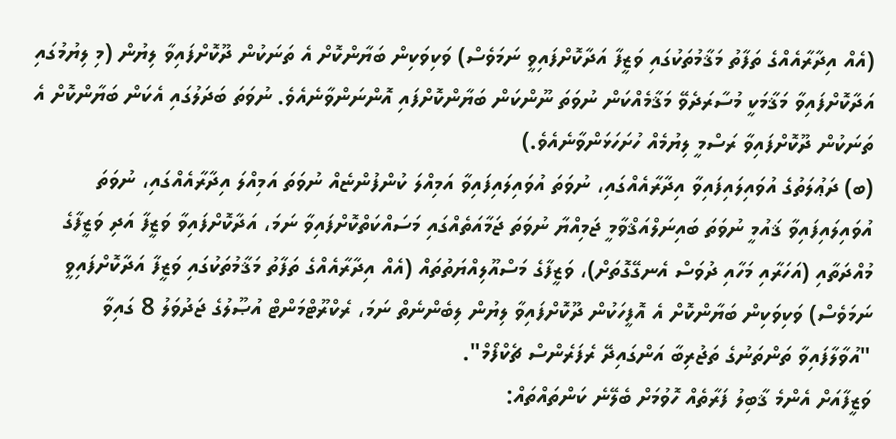(އެއް އިދާރާއެއްގެ ތަފާތު މަޤާމުތަކުގައި ވަޒީފާ އަދާކޮށްފައިވީ ނަމަވެސް) ވަކިވަކިން ބަޔާންކޮށް އެ ތަނަކުން ދޫކޮށްފައިވާ ލިޔުން (މި ލިޔުމުގައި އަދާކޮށްފައިވާ މަޤާމަކީ މުސާރަދެވޭ މަޤާމެއްކަން ނުވަތަ ނޫންކަން ބަޔާންކޮށްފައި އޮންނަންވާނެއެވެ. ނުވަތަ ބަދަލުގައި އެކަން ބަޔާންކޮށް އެ ތަނަކުން ދޫކޮށްފައިވާ ރަސްމީ ލިޔުމެއް ހުށަހަޅަންވާނެއެވެ.)
(ބ) ދަޢުލަތުގެ އުވައިލައިފައިވާ އިދާރާއެއްގައި، ނުވަތަ އުވައިލައިފައިވާ އަމިއްލަ ކުންފުންޏެއް ނުވަތަ އަމިއްލަ އިދާރާއެއްގައި، ނުވަތަ އުވައިލައިފައިވާ ޤައުމީ ނުވަތަ ބައިނަލްއަޤްވާމީ ޖަމިއްޔާ ނުވަތަ ޖަމާއަތެއްގައި މަސައްކަތްކޮށްފައިވާ ނަމަ، އަދާކޮށްފައިވާ ވަޒީފާ އަދި ވަޒީފާގެ މުއްދަތާއި (އަހަރާއި މަހާއި ދުވަސް އެނގޭގޮތަށް)، ވަޒީފާގެ މަސްއޫލިއްޔަތުތައް (އެއް އިދާރާއެއްގެ ތަފާތު މަޤާމުތަކުގައި ވަޒީފާ އަދާކޮށްފައިވީ ނަމަވެސް) ވަކިވަކިން ބަޔާންކޮށް އެ އޮފީހަކުން ދޫކޮށްފައިވާ ލިޔުން ލިބެންނެތް ނަމަ، ރެކްރޫޓްމަންޓް އުޞޫލުގެ ޖަދުވަލު 8 ގައިވާ "އުވާލާފައިވާ ތަންތަނުގެ ތަޖުރިބާ އަންގައިދޭ ރެފަރެންސް ޗެކްފޯމް".
ވަޒީފާއަށް އެންމެ ޤާބިލު ފަރާތެއް ހޮވުމަށް ބެލޭނެ ކަންތައްތައް: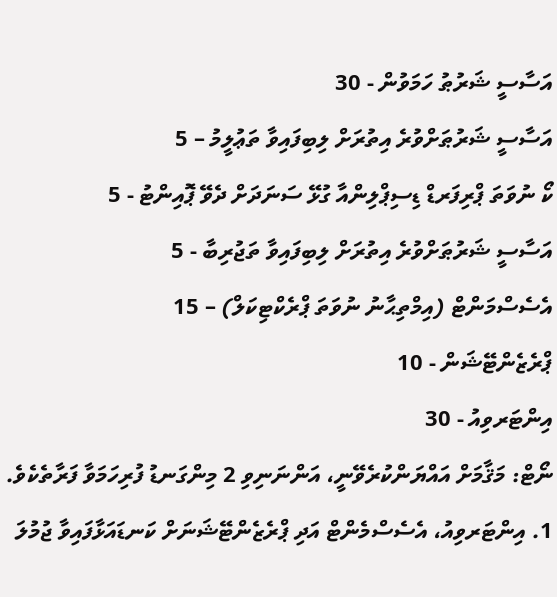އަސާސީ ޝަރުޠު ހަމަވުން - 30
އަސާސީ ޝަރުޠަށްވުރެ އިތުރަށް ލިބިފައިވާ ތަޢުލީމު – 5
ކޯ ނުވަތަ ޕްރިފަރޑް ޑިސިޕްލިންއާ ގުޅޭ ސަނަދަށް ދެވޭ ޕޮއިންޓު - 5
އަސާސީ ޝަރުޠަށްވުރެ އިތުރަށް ލިބިފައިވާ ތަޖުރިބާ - 5
އެސެސްމަންޓް (އިމްތިޙާނު ނުވަތަ ޕްރެކްޓިކަލް) – 15
ޕްރެޒެންޓޭޝަން - 10
އިންޓަރވިއު - 30
ނޯޓް: މަޤާމަށް އައްޔަންކުރެވޭނީ، އަންނަނިވި 2 މިންގަނޑު ފުރިހަމަވާ ފަރާތެކެވެ.
1. އިންޓަރވިއު، އެސެސްމެންޓް އަދި ޕްރެޒެންޓޭޝަނަށް ކަނޑައަޅާފައިވާ ޖުމުލަ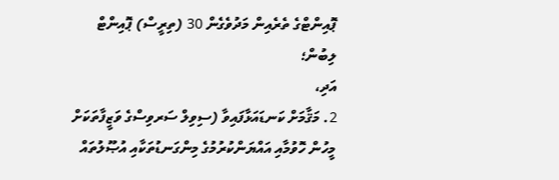ޕޮއިންޓްގެ ތެރެއިން މަދުވެގެން 30 (ތިރީސް) ޕޮއިންޓް ލިބުން؛
އަދި،
2. މަޤާމަށް ކަނޑައަޅާފައިވާ (ސިވިލް ސަރވިސްގެ ވަޒީފާތަކަށް މީހުން ހޮވުމާއި އައްޔަންކުރުމުގެ މިންގަނޑުތަކާއި އުޞޫލުތައް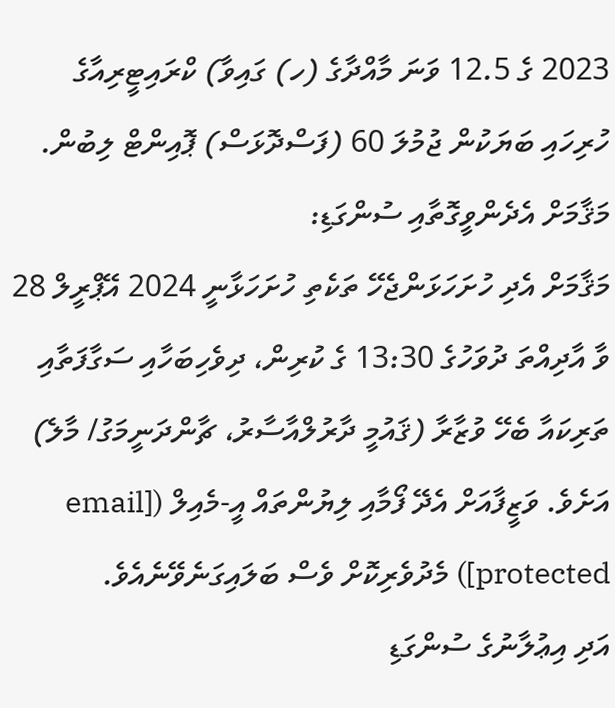2023 ގެ 12.5 ވަނަ މާއްދާގެ (ހ) ގައިވާ) ކްރައިޓީރިއާގެ ހުރިހައި ބަޔަކުން ޖުމުލަ 60 (ފަސްދޮޅަސް) ޕޮއިންޓް ލިބުން.
މަޤާމަށް އެދެންވީގޮތާއި ސުންގަޑި:
މަޤާމަށް އެދި ހުށަހަޅަންޖެހޭ ތަކެތި ހުށަހަޅާނީ 2024 އޭޕްރީލް 28 ވާ އާދިއްތަ ދުވަހުގެ 13:30 ގެ ކުރިން، ދިވެހިބަހާއި ސަގާފަތާއި ތަރިކައާ ބެހޭ ވުޒާރާ (ޤައުމީ ދާރުލްއާސާރު، ޗާންދަނީމަގު/ މާލެ) އަށެވެ. ވަޒީފާއަށް އެދޭ ފޯމާއި ލިޔުންތައް އީ-މެއިލް ([email protected]) މެދުވެރިކޮށް ވެސް ބަލައިގަނެވޭނެއެވެ.
އަދި އިޢުލާނުގެ ސުންގަޑި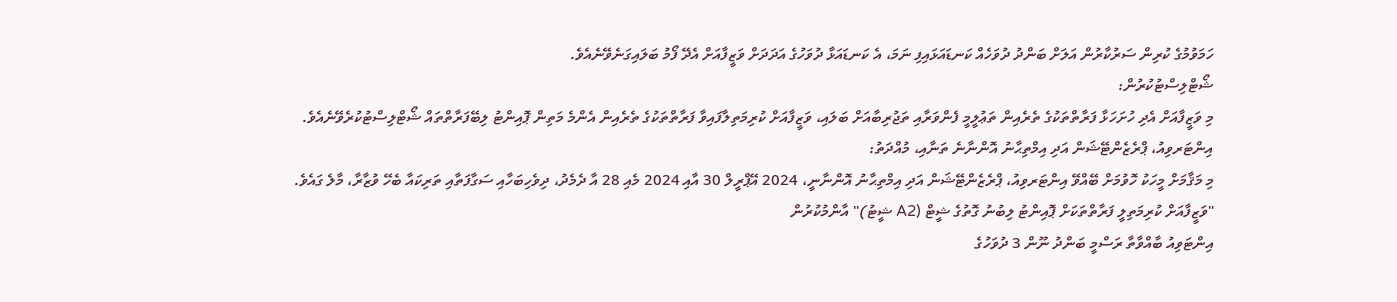ހަމަވުމުގެ ކުރިން ސަރުކާރުން އަލަށް ބަންދު ދުވަހެއް ކަނޑައަޅައިފި ނަމަ، އެ ކަނޑައަޅާ ދުވަހުގެ އަދަދަށް ވަޒީފާއަށް އެދޭ ފޯމު ބަލައިގަނެވޭނެއެވެ.
ޝޯޓްލިސްޓުކުރުން:
މި ވަޒީފާއަށް އެދި ހުށަހަޅާ ފަރާތްތަކުގެ ތެރެއިން ތަޢުލީމީ ފެންވަރާއި ތަޖުރިބާއަށް ބަލައި، ވަޒީފާއަށް ކުރިމަތިލާފައިވާ ފަރާތްތަކުގެ ތެރެއިން އެންމެ މަތިން ޕޮއިންޓު ލިބޭފަރާތްތައް ޝޯޓްލިސްޓުކުރެވޭނެއެވެ.
އިންޓަރވިއު، ޕްރެޒެންޓޭޝަން އަދި އިމްތިޙާނު އޮންނާނެ ތަނާއި، މުއްދަތު:
މި މަޤާމަށް މީހަކު ހޮވުމަށް ބޭއްވޭ އިންޓަރވިއު، ޕްރެޒެންޓޭޝަން އަދި އިމްތިޙާނު އޮންނާނީ، 2024 އޭޕްރީލް 30 އާއި 2024 މެއި 28 އާ ދެމެދު، ދިވެހިބަހާއި ސަގާފަތާއި ތަރިކައާ ބެހޭ ވުޒާރާ، މާލެ ގައެވެ.
"ވަޒީފާއަށް ކުރިމަތިލީ ފަރާތްތަކަށް ޕޮއިންޓު ލިބުނު ގޮތުގެ ޝީޓް (A2 ޝީޓު)" އާންމުކުރުން
އިންޓަވިއު ބާއްވާތާ ރަސްމީ ބަންދު ނޫން 3 ދުވަހުގެ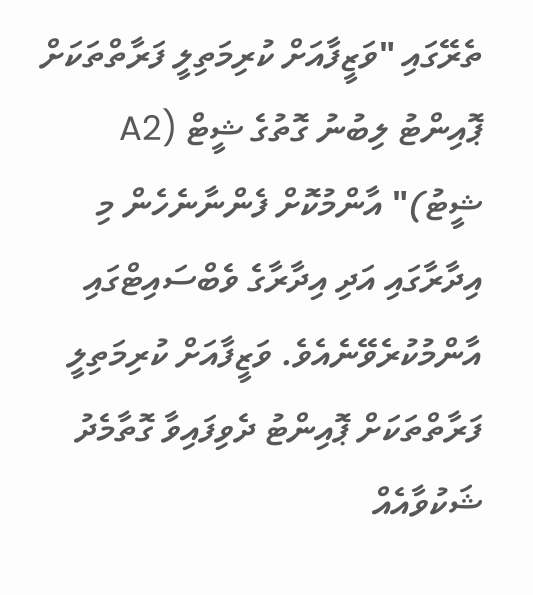ތެރޭގައި "ވަޒީފާއަށް ކުރިމަތިލީ ފަރާތްތަކަށް ޕޮއިންޓު ލިބުނު ގޮތުގެ ޝީޓް (A2 ޝީޓު)" އާންމުކޮށް ފެންނާނެހެން މި އިދާރާގައި އަދި އިދާރާގެ ވެބްސައިޓްގައި އާންމުކުރެވޭނެއެވެ. ވަޒީފާއަށް ކުރިމަތިލީ ފަރާތްތަކަށް ޕޮއިންޓު ދެވިފައިވާ ގޮތާމެދު ޝަކުވާއެއް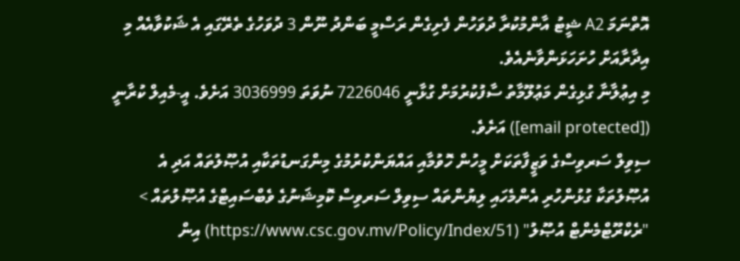އޮތްނަމަ A2 ޝީޓު އާންމުކުރާ ދުވަހުން ފެށިގެން ރަސްމީ ބަންދު ނޫން 3 ދުވަހުގެ ތެރޭގައި އެ ޝަކުވާއެއް މި އިދާރާއަށް ހުށަހަޅަންވާނެއެވެ.
މި އިޢުލާނާ ގުޅިގެން މަޢުލޫމާތު ސާފުކުރުމަށް ގުޅާނީ 7226046 ނުވަތަ 3036999 އަށެވެ. އީ-މެއިލް ކުރާނީ ([email protected]) އަށެވެ.
ސިވިލް ސަރވިސްގެ ވަޒީފާތަކަށް މީހުން ހޮވުމާއި އައްޔަންކުރުމުގެ މިންގަނޑުތަކާއި އުޞޫލުތައް އަދި އެ އުޞޫލުތަކާ ގުޅުންހުރި އެންމެހައި ލިޔުންތައް ސިވިލް ސަރވިސް ކޮމިޝަނުގެ ވެބްސައިޓްގެ އުޞޫލުތައް > "ރެކްރޫޓްމެންޓް އުޞޫލު" (https://www.csc.gov.mv/Policy/Index/51) އިން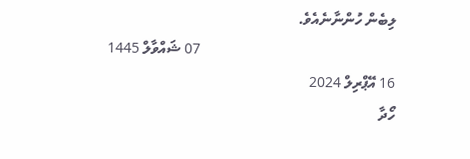ލިބެން ހުންނާނެއެވެ.
                                                      07 ޝައްވާލް 1445
16 އޭޕްރިލް 2024
ހޯދާ